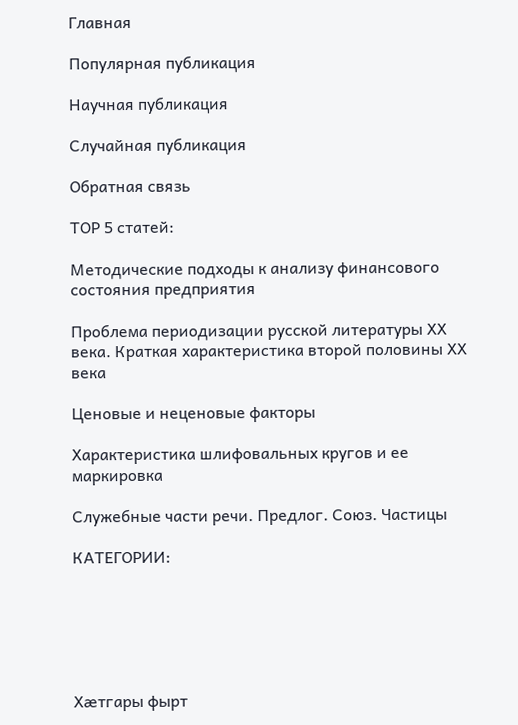Главная

Популярная публикация

Научная публикация

Случайная публикация

Обратная связь

ТОР 5 статей:

Методические подходы к анализу финансового состояния предприятия

Проблема периодизации русской литературы ХХ века. Краткая характеристика второй половины ХХ века

Ценовые и неценовые факторы

Характеристика шлифовальных кругов и ее маркировка

Служебные части речи. Предлог. Союз. Частицы

КАТЕГОРИИ:






Хæтгары фырт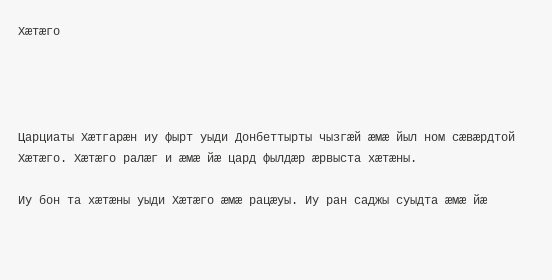Хæтæго




Царциаты Хæтгарæн иу фырт уыди Донбеттырты чызгæй æмæ йыл ном сæвæрдтой Хæтæго. Хæтæго ралæг и æмæ йæ цард фылдæр æрвыста хæтæны.

Иу бон та хæтæны уыди Хæтæго æмæ рацæуы. Иу ран саджы суыдта æмæ йæ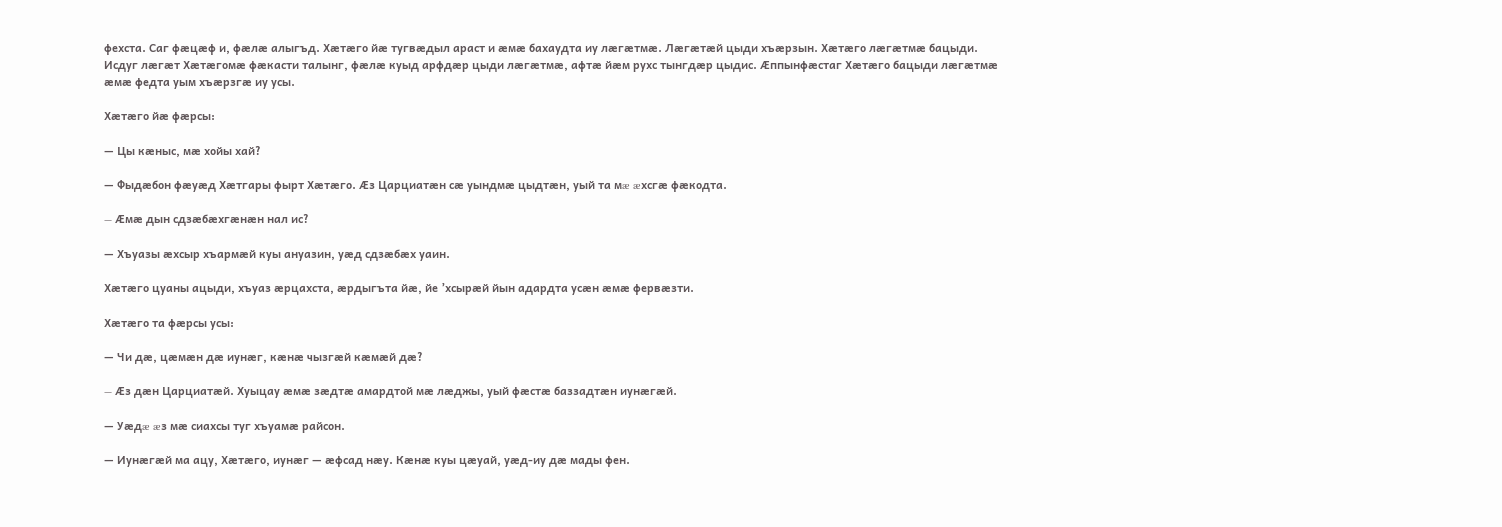фехста. Саг фæцæф и, фæлæ алыгъд. Хæтæго йæ тугвæдыл араст и æмæ бахаудта иу лæгæтмæ. Лæгæтæй цыди хъæрзын. Хæтæго лæгæтмæ бацыди. Исдуг лæгæт Хæтæгомæ фæкасти талынг, фæлæ куыд арфдæр цыди лæгæтмæ, афтæ йæм рухс тынгдæр цыдис. Æппынфæстаг Хæтæго бацыди лæгæтмæ æмæ федта уым хъæрзгæ иу усы.

Хæтæго йæ фæрсы:

— Цы кæныс, мæ хойы хай?

— Фыдæбон фæуæд Хæтгары фырт Хæтæго. Æз Царциатæн сæ уындмæ цыдтæн, уый та мæ æхсгæ фæкодта.

— Æмæ дын сдзæбæхгæнæн нал ис?

— Хъуазы æхсыр хъармæй куы ануазин, уæд сдзæбæх уаин.

Хæтæго цуаны ацыди, хъуаз æрцахста, æрдыгъта йæ, йе ’хсырæй йын адардта усæн æмæ фервæзти.

Хæтæго та фæрсы усы:

— Чи дæ, цæмæн дæ иунæг, кæнæ чызгæй кæмæй дæ?

— Æз дæн Царциатæй. Хуыцау æмæ зæдтæ амардтой мæ лæджы, уый фæстæ баззадтæн иунæгæй.

— Уæдæ æз мæ сиахсы туг хъуамæ райсон.

— Иунæгæй ма ацу, Хæтæго, иунæг — æфсад нæу. Кæнæ куы цæуай, уæд-иу дæ мады фен.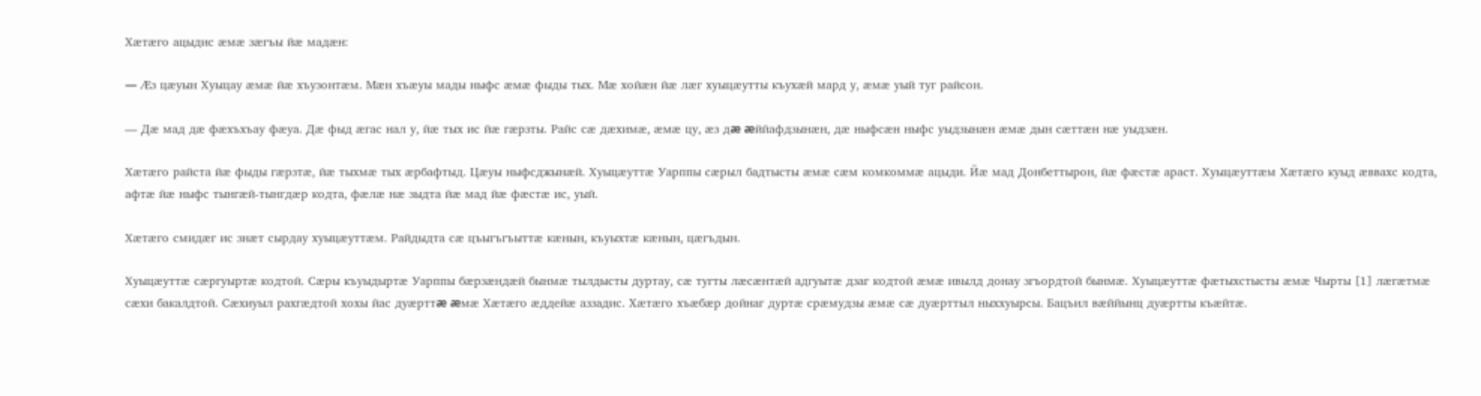Хæтæго ацыдис æмæ зæгъы йæ мадæн:

— Æз цæуын Хуыцау æмæ йæ хъузонтæм. Мæн хъæуы мады ныфс æмæ фыды тых. Мæ хойæн йæ лæг хуыцæутты къухæй мард у, æмæ уый туг райсон.

— Дæ мад дæ фæхъхъау фæуа. Дæ фыд æгас нал у, йæ тых ис йæ гæрзты. Райс сæ дæхимæ, æмæ цу, æз дæ æййафдзынæн, дæ ныфсæн ныфс уыдзынæн æмæ дын сæттæн нæ уыдзæн.

Хæтæго райста йæ фыды гæрзтæ, йæ тыхмæ тых æрбафтыд. Цæуы ныфсджынæй. Хуыцæуттæ Уарппы сæрыл бадтысты æмæ сæм комкоммæ ацыди. Йæ мад Донбеттырон, йæ фæстæ араст. Хуыцæуттæм Хæтæго куыд æввахс кодта, афтæ йæ ныфс тынгæй-тынгдæр кодта, фæлæ нæ зыдта йæ мад йæ фæстæ ис, уый.

Хæтæго смидæг ис знæт сырдау хуыцæуттæм. Райдыдта сæ цъыгъгъыттæ кæнын, къуыхтæ кæнын, цæгъдын.

Хуыцæуттæ сæргуыртæ кодтой. Сæры къуыдыртæ Уарппы бæрзæндæй бынмæ тылдысты дуртау, сæ тугты лæсæнтæй адгуытæ дзаг кодтой æмæ ивылд донау згъордтой бынмæ. Хуыцæуттæ фæтыхстысты æмæ Чырты [1] лæгæтмæ сæхи бакалдтой. Сæхиуыл рахгæдтой хохы йас дуæрттæ æмæ Хæтæго æддейæ аззадис. Хæтæго хъæбæр дойнаг дуртæ срæмудзы æмæ сæ дуæрттыл ныххуырсы. Бацъил вæййынц дуæртты къæйтæ.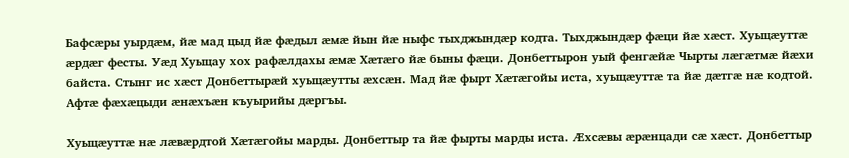Бафсæры уырдæм, йæ мад цыд йæ фæдыл æмæ йын йæ ныфс тыхджындæр кодта. Тыхджындæр фæци йæ хæст. Хуыцæуттæ æрдæг фесты. Уæд Хуыцау хох рафæлдахы æмæ Хæтæго йæ быны фæци. Донбеттырон уый фенгæйæ Чырты лæгæтмæ йæхи байста. Стынг ис хæст Донбеттырæй хуыцæутты æхсæн. Мад йæ фырт Хæтæгойы иста, хуыцæуттæ та йæ дæтгæ нæ кодтой. Афтæ фæхæцыди æнæхъæн къуырийы дæргъы.

Хуыцæуттæ нæ лæвæрдтой Хæтæгойы марды. Донбеттыр та йæ фырты марды иста. Æхсæвы æрæнцади сæ хæст. Донбеттыр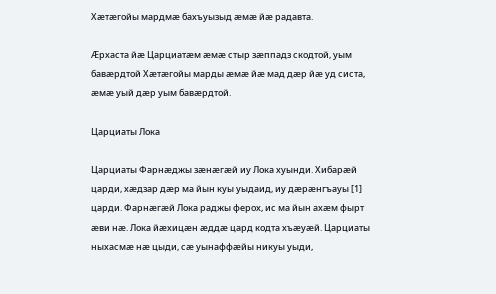Хæтæгойы мардмæ бахъуызыд æмæ йæ радавта.

Æрхаста йæ Царциатæм æмæ стыр зæппадз скодтой, уым бавæрдтой Хæтæгойы марды æмæ йæ мад дæр йæ уд систа, æмæ уый дæр уым бавæрдтой.

Царциаты Лока

Царциаты Фарнæджы зæнæгæй иу Лока хуынди. Хибарæй царди, хæдзар дæр ма йын куы уыдаид, иу дæрæнгъауы [1] царди. Фарнæгæй Лока раджы ферох, ис ма йын ахæм фырт æви нæ. Лока йæхицæн æддæ цард кодта хъæуæй. Царциаты ныхасмæ нæ цыди, сæ уынаффæйы никуы уыди,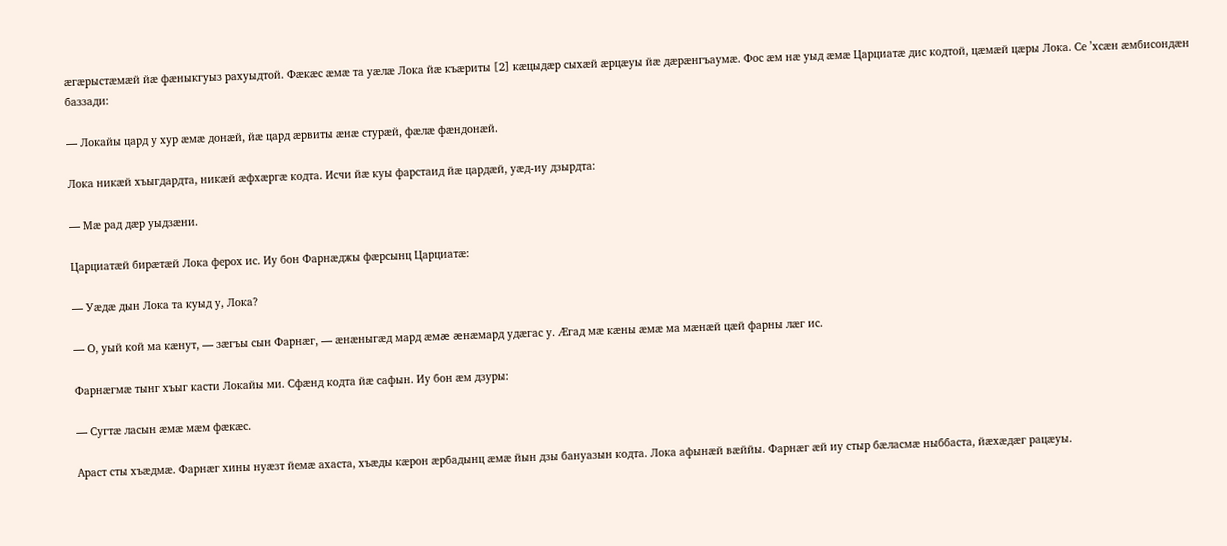æгæрыстæмæй йæ фæныкгуыз рахуыдтой. Фæкæс æмæ та уæлæ Лока йæ къæриты [2] кæцыдæр сыхæй æрцæуы йæ дæрæнгъаумæ. Фос æм нæ уыд æмæ Царциатæ дис кодтой, цæмæй цæры Лока. Се ’хсæн æмбисондæн баззади:

— Локайы цард у хур æмæ донæй, йæ цард æрвиты æнæ стурæй, фæлæ фæндонæй.

Лока никæй хъыгдардта, никæй æфхæргæ кодта. Исчи йæ куы фарстаид йæ цардæй, уæд-иу дзырдта:

— Мæ рад дæр уыдзæни.

Царциатæй бирæтæй Лока ферох ис. Иу бон Фарнæджы фæрсынц Царциатæ:

— Уæдæ дын Лока та куыд у, Лока?

— О, уый кой ма кæнут, — зæгъы сын Фарнæг, — æнæныгæд мард æмæ æнæмард удæгас у. Æгад мæ кæны æмæ ма мæнæй цæй фарны лæг ис.

Фарнæгмæ тынг хъыг касти Локайы ми. Сфæнд кодта йæ сафын. Иу бон æм дзуры:

— Сугтæ ласын æмæ мæм фæкæс.

Араст сты хъæдмæ. Фарнæг хины нуæзт йемæ ахаста, хъæды кæрон æрбадынц æмæ йын дзы бануазын кодта. Лока афынæй вæййы. Фарнæг æй иу стыр бæласмæ ныббаста, йæхæдæг рацæуы.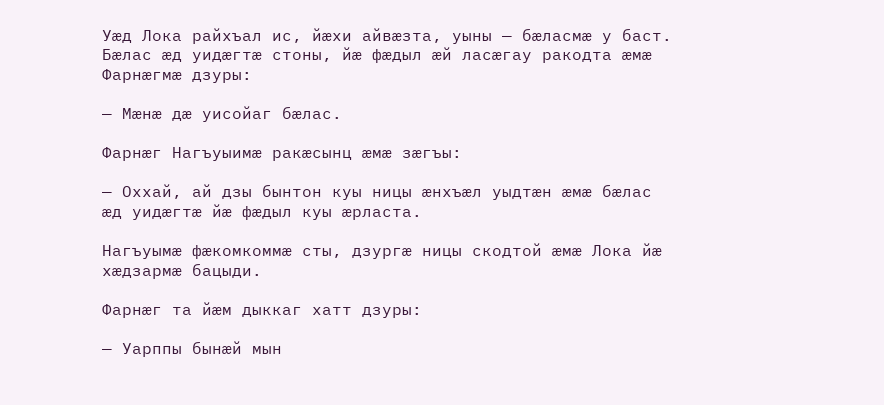Уæд Лока райхъал ис, йæхи айвæзта, уыны — бæласмæ у баст. Бæлас æд уидæгтæ стоны, йæ фæдыл æй ласæгау ракодта æмæ Фарнæгмæ дзуры:

— Мæнæ дæ уисойаг бæлас.

Фарнæг Нагъуыимæ ракæсынц æмæ зæгъы:

— Оххай, ай дзы бынтон куы ницы æнхъæл уыдтæн æмæ бæлас æд уидæгтæ йæ фæдыл куы æрласта.

Нагъуымæ фæкомкоммæ сты, дзургæ ницы скодтой æмæ Лока йæ хæдзармæ бацыди.

Фарнæг та йæм дыккаг хатт дзуры:

— Уарппы бынæй мын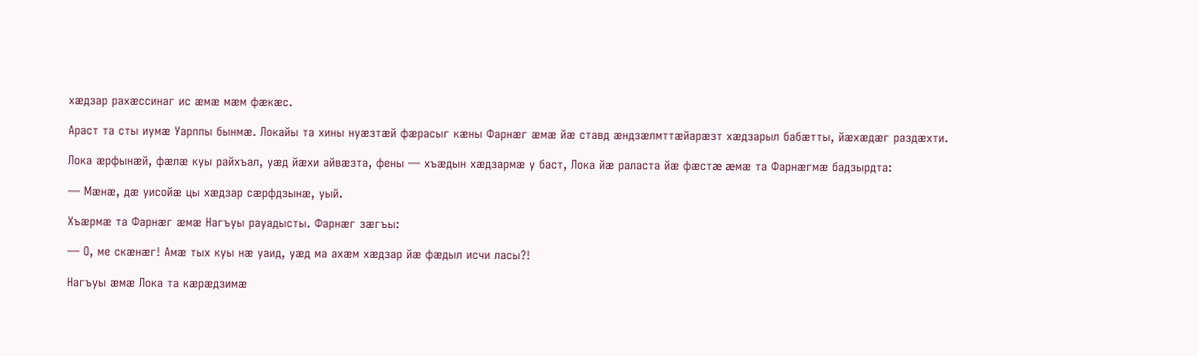хæдзар рахæссинаг ис æмæ мæм фæкæс.

Араст та сты иумæ Уарппы бынмæ. Локайы та хины нуæзтæй фæрасыг кæны Фарнæг æмæ йæ ставд æндзæлмттæйарæзт хæдзарыл бабæтты, йæхæдæг раздæхти.

Лока æрфынæй, фæлæ куы райхъал, уæд йæхи айвæзта, фены — хъæдын хæдзармæ у баст, Лока йæ раласта йæ фæстæ æмæ та Фарнæгмæ бадзырдта:

— Мæнæ, дæ уисойæ цы хæдзар сæрфдзынæ, уый.

Хъæрмæ та Фарнæг æмæ Нагъуы рауадысты. Фарнæг зæгъы:

— О, ме скæнæг! Амæ тых куы нæ уаид, уæд ма ахæм хæдзар йæ фæдыл исчи ласы?!

Нагъуы æмæ Лока та кæрæдзимæ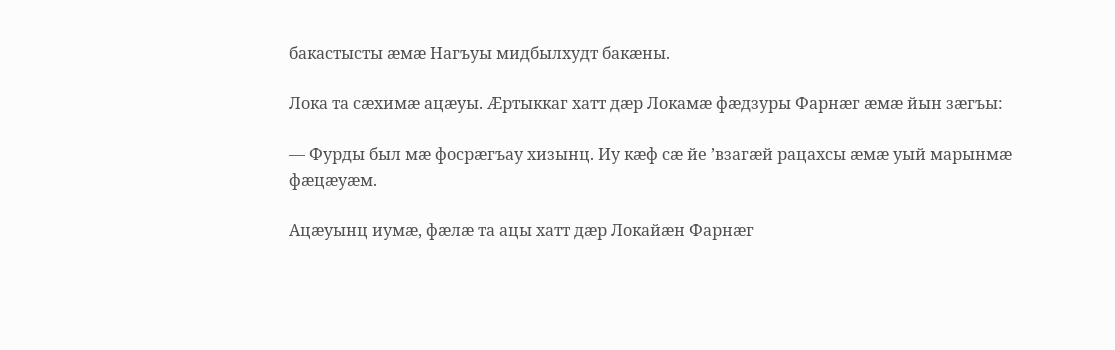бакастысты æмæ Нагъуы мидбылхудт бакæны.

Лока та сæхимæ ацæуы. Æртыккаг хатт дæр Локамæ фæдзуры Фарнæг æмæ йын зæгъы:

— Фурды был мæ фосрæгъау хизынц. Иу кæф сæ йе ’взагæй рацахсы æмæ уый марынмæ фæцæуæм.

Ацæуынц иумæ, фæлæ та ацы хатт дæр Локайæн Фарнæг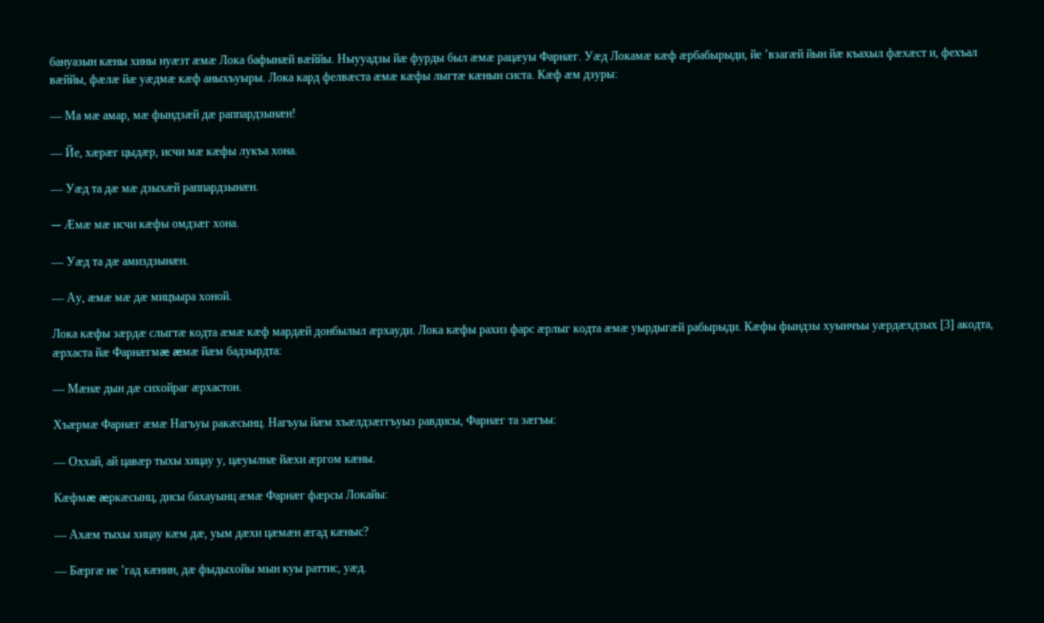бануазын кæны хины нуæзт æмæ Лока бафынæй вæййы. Ныууадзы йæ фурды был æмæ рацæуы Фарнæг. Уæд Локамæ кæф æрбабырыди, йе ’взагæй йын йæ къахыл фæхæст и, фехъал вæййы, фæлæ йæ уæдмæ кæф аныхъуыры. Лока кард фелвæста æмæ кæфы лыгтæ кæнын систа. Кæф æм дзуры:

— Ма мæ амар, мæ фындзæй дæ раппардзынæн!

— Йе, хæрæг цыдæр, исчи мæ кæфы лукъа хона.

— Уæд та дæ мæ дзыхæй раппардзынæн.

— Æмæ мæ исчи кæфы омдзæг хона.

— Уæд та дæ амиздзынæн.

— Ау, æмæ мæ дæ мицъыра хоной.

Лока кæфы зæрдæ слыгтæ кодта æмæ кæф мардæй донбылыл æрхауди. Лока кæфы рахиз фарс æрлыг кодта æмæ уырдыгæй рабырыди. Кæфы фындзы хуынчъы уæрдæхдзых [3] акодта, æрхаста йæ Фарнæгмæ æмæ йæм бадзырдта:

— Мæнæ дын дæ сихойраг æрхастон.

Хъæрмæ Фарнæг æмæ Нагъуы ракæсынц. Нагъуы йæм хъæлдзæггъуыз равдисы, Фарнæг та зæгъы:

— Оххай, ай цавæр тыхы хицау у, цæуылнæ йæхи æргом кæны.

Кæфмæ æркæсынц, дисы бахауынц æмæ Фарнæг фæрсы Локайы:

— Ахæм тыхы хицау кæм дæ, уым дæхи цæмæн æгад кæныс?

— Бæргæ не ’гад кæнин, дæ фыдыхойы мын куы раттис, уæд.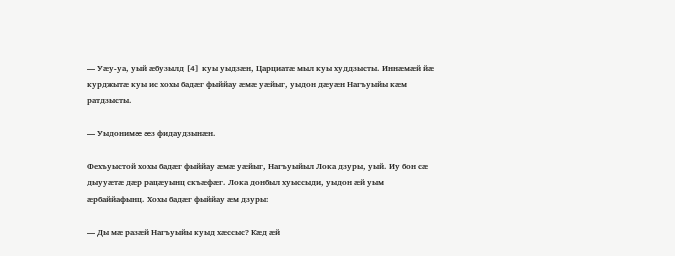— Уæу-уа, уый æбузылд [4] куы уыдзæн, Царциатæ мыл куы худдзысты. Иннæмæй йæ курджытæ куы ис хохы бадæг фыййау æмæ уæйыг, уыдон дæуæн Нагъуыйы кæм ратдзысты.

— Уыдонимæ æз фидаудзынæн.

Фехъуыстой хохы бадæг фыййау æмæ уæйыг, Нагъуыйыл Лока дзуры, уый. Иу бон сæ дыууæтæ дæр рацæуынц скъæфæг. Лока донбыл хуыссыди, уыдон æй уым æрбаййафынц. Хохы бадæг фыййау æм дзуры:

— Ды мæ разæй Нагъуыйы куыд хæссыс? Кæд æй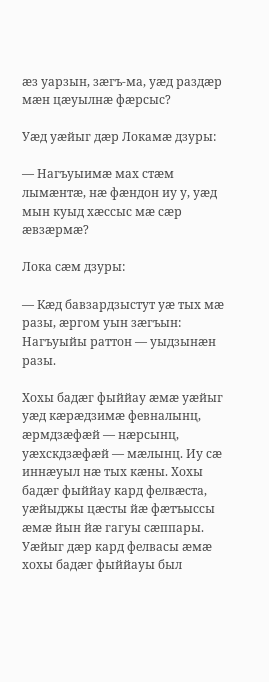æз уарзын, зæгъ-ма, уæд раздæр мæн цæуылнæ фæрсыс?

Уæд уæйыг дæр Локамæ дзуры:

— Нагъуыимæ мах стæм лымæнтæ, нæ фæндон иу у, уæд мын куыд хæссыс мæ сæр æвзæрмæ?

Лока сæм дзуры:

— Кæд бавзардзыстут уæ тых мæ разы, æргом уын зæгъын: Нагъуыйы раттон — уыдзынæн разы.

Хохы бадæг фыййау æмæ уæйыг уæд кæрæдзимæ февналынц, æрмдзæфæй — нæрсынц, уæхскдзæфæй — мæлынц. Иу сæ иннæуыл нæ тых кæны. Хохы бадæг фыййау кард фелвæста, уæйыджы цæсты йæ фæтъыссы æмæ йын йæ гагуы сæппары. Уæйыг дæр кард фелвасы æмæ хохы бадæг фыййауы был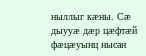ныллыг кæны. Сæ дыууæ дæр цæфтæй фæцæуынц нысан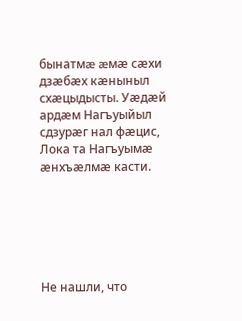бынатмæ æмæ сæхи дзæбæх кæныныл схæцыдысты. Уæдæй ардæм Нагъуыйыл сдзурæг нал фæцис, Лока та Нагъуымæ æнхъæлмæ касти.






Не нашли, что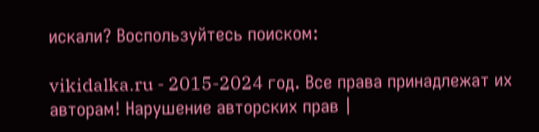искали? Воспользуйтесь поиском:

vikidalka.ru - 2015-2024 год. Все права принадлежат их авторам! Нарушение авторских прав |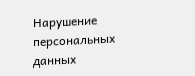Нарушение персональных данных